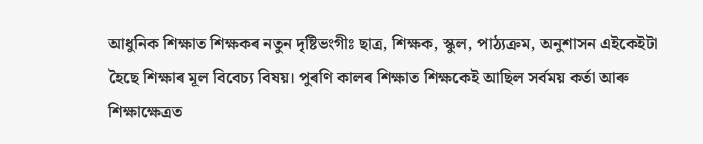আধুনিক শিক্ষাত শিক্ষকৰ নতুন দৃষ্টিভংগীঃ ছাত্ৰ, শিক্ষক, স্কুল, পাঠ্যক্ৰম, অনুশাসন এইকেইটা হৈছে শিক্ষাৰ মূল বিবেচ্য বিষয়। পুৰণি কালৰ শিক্ষাত শিক্ষকেই আছিল সৰ্বময় কৰ্তা আৰু শিক্ষাক্ষেত্ৰত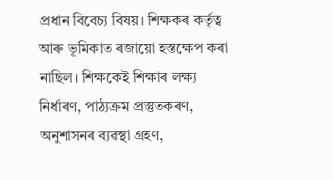প্ৰধান বিবেচ্য বিষয়। শিক্ষকৰ কৰ্তৃত্ব আৰু ভূমিকাত ৰজায়ো হস্তক্ষেপ কৰা নাছিল। শিক্ষকেই শিক্ষাৰ লক্ষ্য নিৰ্ধাৰণ, পাঠ্যক্ৰম প্ৰস্তুতকৰণ, অনুশাসনৰ ব্যৱস্থা গ্ৰহণ,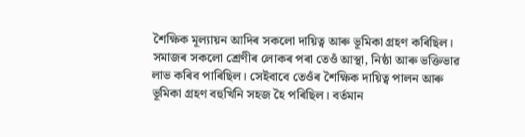শৈক্ষিক মূল্যায়ন আদিৰ সকলো দায়িত্ব আৰু ভূমিকা গ্ৰহণ কৰিছিল। সমাজৰ সকলো শ্ৰেণীৰ লোকৰ পৰা তেওঁ আস্থা, নিষ্ঠা আৰু ভক্তিভাৱ লাভ কৰিব পাৰিছিল। সেইবাবে তেওঁৰ শৈক্ষিক দায়িত্ব পালন আৰু ভূমিকা গ্ৰহণ বহুখিনি সহজ হৈ পৰিছিল। বৰ্তমান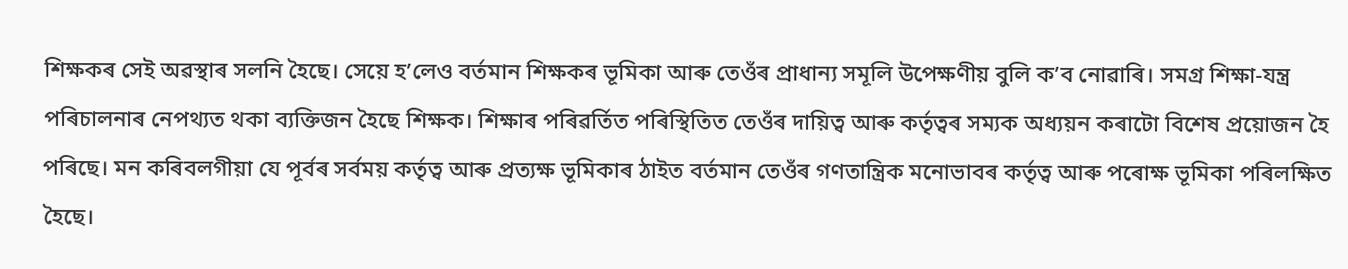শিক্ষকৰ সেই অৱস্থাৰ সলনি হৈছে। সেয়ে হ’লেও বৰ্তমান শিক্ষকৰ ভূমিকা আৰু তেওঁৰ প্ৰাধান্য সমূলি উপেক্ষণীয় বুলি ক’ব নোৱাৰি। সমগ্ৰ শিক্ষা-যন্ত্ৰ পৰিচালনাৰ নেপথ্যত থকা ব্যক্তিজন হৈছে শিক্ষক। শিক্ষাৰ পৰিৱৰ্তিত পৰিস্থিতিত তেওঁৰ দায়িত্ব আৰু কৰ্তৃত্বৰ সম্যক অধ্যয়ন কৰাটো বিশেষ প্ৰয়োজন হৈ পৰিছে। মন কৰিবলগীয়া যে পূৰ্বৰ সৰ্বময় কৰ্তৃত্ব আৰু প্ৰত্যক্ষ ভূমিকাৰ ঠাইত বৰ্তমান তেওঁৰ গণতান্ত্ৰিক মনোভাবৰ কৰ্তৃত্ব আৰু পৰোক্ষ ভূমিকা পৰিলক্ষিত হৈছে।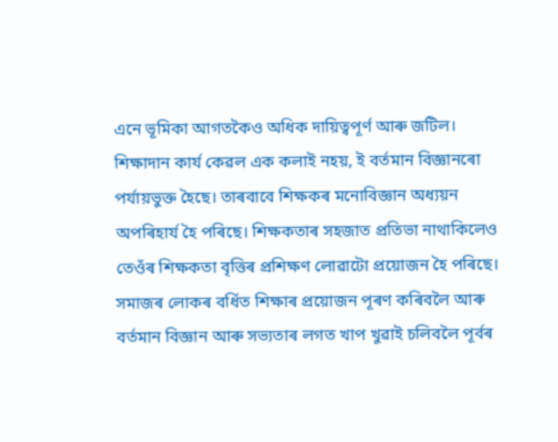এনে ভূমিকা আগতকৈও অধিক দায়িত্বপূৰ্ণ আৰু জটিল। শিক্ষাদান কাৰ্য কেৱল এক কলাই নহয়, ই বৰ্তমান বিজ্ঞানৰো পৰ্যায়ভুক্ত হৈছে। তাৰবাবে শিক্ষকৰ মনোবিজ্ঞান অধ্যয়ন অপৰিহাৰ্য হৈ পৰিছে। শিক্ষকতাৰ সহজাত প্ৰতিভা নাথাকিলেও তেওঁৰ শিক্ষকতা বৃত্তিৰ প্ৰশিক্ষণ লোৱাটো প্ৰয়োজন হৈ পৰিছে। সমাজৰ লোকৰ বৰ্ধিত শিক্ষাৰ প্ৰয়োজন পূৰণ কৰিবলৈ আৰু বৰ্তমান বিজ্ঞান আৰু সভ্যতাৰ লগত খাপ খুৱাই চলিবলৈ পূৰ্বৰ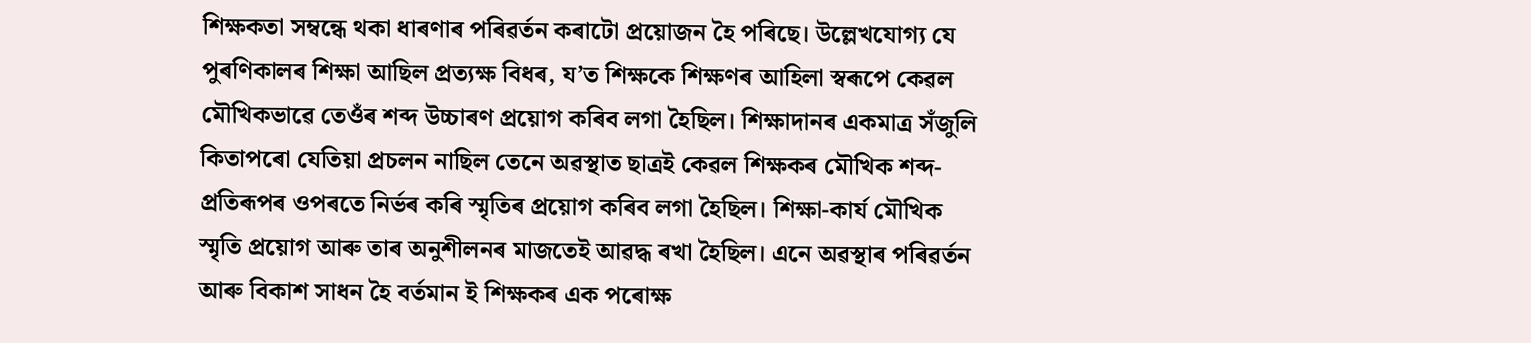শিক্ষকতা সম্বন্ধে থকা ধাৰণাৰ পৰিৱৰ্তন কৰাটো প্ৰয়োজন হৈ পৰিছে। উল্লেখযোগ্য যে পুৰণিকালৰ শিক্ষা আছিল প্ৰত্যক্ষ বিধৰ, য’ত শিক্ষকে শিক্ষণৰ আহিলা স্বৰূপে কেৱল মৌখিকভাৱে তেওঁৰ শব্দ উচ্চাৰণ প্ৰয়োগ কৰিব লগা হৈছিল। শিক্ষাদানৰ একমাত্ৰ সঁজুলি কিতাপৰো যেতিয়া প্ৰচলন নাছিল তেনে অৱস্থাত ছাত্ৰই কেৱল শিক্ষকৰ মৌখিক শব্দ-প্ৰতিৰূপৰ ওপৰতে নিৰ্ভৰ কৰি স্মৃতিৰ প্ৰয়োগ কৰিব লগা হৈছিল। শিক্ষা-কাৰ্য মৌখিক স্মৃতি প্ৰয়োগ আৰু তাৰ অনুশীলনৰ মাজতেই আৱদ্ধ ৰখা হৈছিল। এনে অৱস্থাৰ পৰিৱৰ্তন আৰু বিকাশ সাধন হৈ বৰ্তমান ই শিক্ষকৰ এক পৰোক্ষ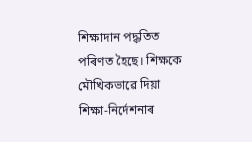শিক্ষাদান পদ্ধতিত পৰিণত হৈছে। শিক্ষকে মৌখিকভাৱে দিয়া শিক্ষা-নিৰ্দেশনাৰ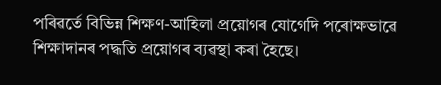পৰিৱৰ্তে বিভিন্ন শিক্ষণ-আহিলা প্ৰয়োগৰ যোগেদি পৰোক্ষভাৱে শিক্ষাদানৰ পদ্ধতি প্ৰয়োগৰ ব্যৱস্থা কৰা হৈছে।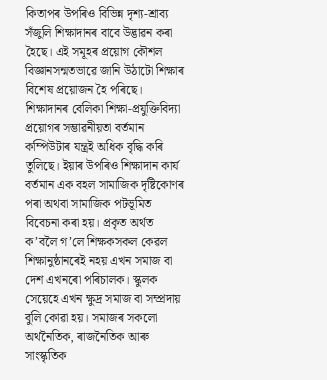কিতাপৰ উপৰিও বিভিন্ন দৃশ্য-শ্ৰাব্য সঁজুলি শিক্ষাদানৰ বাবে উদ্ভাৱন কৰা হৈছে। এই সমূহৰ প্ৰয়োগ কৌশল বিজ্ঞানসন্মতভাৱে জানি উঠাটো শিক্ষাৰ বিশেষ প্ৰয়োজন হৈ পৰিছে। শিক্ষাদানৰ বেলিকা শিক্ষা-প্ৰযুক্তিবিদ্যা প্ৰয়োগৰ সম্ভাৱনীয়তা বৰ্তমান কম্পিউটাৰ যন্ত্ৰই অধিক বৃদ্ধি কৰি তুলিছে। ইয়াৰ উপৰিও শিক্ষাদান কাৰ্য বৰ্তমান এক বহল সামাজিক দৃষ্টিকোণৰ পৰা অথবা সামাজিক পটভূমিত বিবেচনা কৰা হয়। প্ৰকৃত অৰ্থত ক’বলৈ গ’লে শিক্ষকসকল কেৱল শিক্ষানুষ্ঠানৰেই নহয় এখন সমাজ বা দেশ এখনৰো পৰিচালক। স্কুলক সেয়েহে এখন ক্ষুদ্ৰ সমাজ বা সম্প্ৰদায় বুলি কোৱা হয়। সমাজৰ সকলো অৰ্থনৈতিক, ৰাজনৈতিক আৰু সাংস্কৃতিক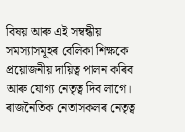বিষয় আৰু এই সম্বন্ধীয় সমস্যাসমূহৰ বেলিকা শিক্ষকে প্ৰয়োজনীয় দায়িত্ব পালন কৰিব আৰু যোগ্য নেতৃত্ব দিব লাগে। ৰাজনৈতিক নেতাসকলৰ নেতৃত্ব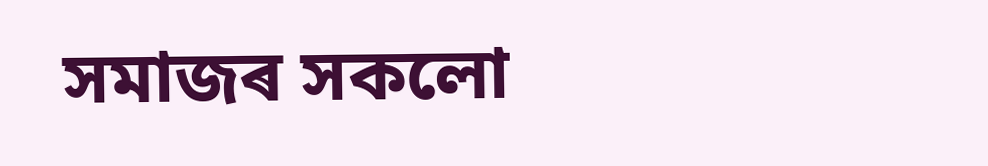সমাজৰ সকলো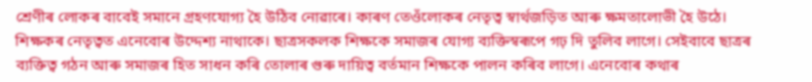শ্ৰেণীৰ লোকৰ বাবেই সমানে গ্ৰহণযোগ্য হৈ উঠিব নোৱাৰে। কাৰণ তেওঁলোকৰ নেতৃত্ব স্বাৰ্থজড়িত আৰু ক্ষমতালোভী হৈ উঠে। শিক্ষকৰ নেতৃত্বত এনেবোৰ উদ্দেশ্য নাথাকে। ছাত্ৰসকলক শিক্ষকে সমাজৰ যোগ্য ব্যক্তিস্বৰূপে গঢ় দি তুলিব লাগে। সেইবাবে ছাত্ৰৰ ব্যক্তিত্ব গঠন আৰু সমাজৰ হিত সাধন কৰি তোলাৰ গুৰু দায়িত্ব বৰ্তমান শিক্ষকে পালন কৰিব লাগে। এনেবোৰ কথাৰ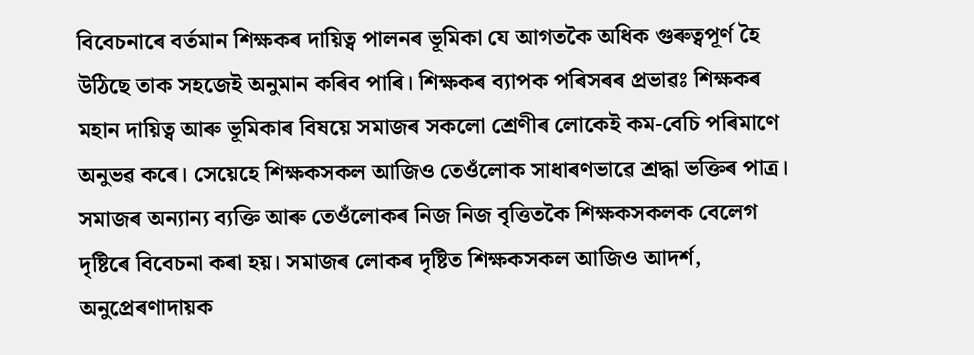বিবেচনাৰে বৰ্তমান শিক্ষকৰ দায়িত্ব পালনৰ ভূমিকা যে আগতকৈ অধিক গুৰুত্বপূৰ্ণ হৈ উঠিছে তাক সহজেই অনুমান কৰিব পাৰি। শিক্ষকৰ ব্যাপক পৰিসৰৰ প্ৰভাৱঃ শিক্ষকৰ মহান দায়িত্ব আৰু ভূমিকাৰ বিষয়ে সমাজৰ সকলো শ্ৰেণীৰ লোকেই কম-বেচি পৰিমাণে অনুভৱ কৰে। সেয়েহে শিক্ষকসকল আজিও তেওঁলোক সাধাৰণভাৱে শ্ৰদ্ধা ভক্তিৰ পাত্ৰ। সমাজৰ অন্যান্য ব্যক্তি আৰু তেওঁলোকৰ নিজ নিজ বৃত্তিতকৈ শিক্ষকসকলক বেলেগ দৃষ্টিৰে বিবেচনা কৰা হয়। সমাজৰ লোকৰ দৃষ্টিত শিক্ষকসকল আজিও আদৰ্শ, অনুপ্ৰেৰণাদায়ক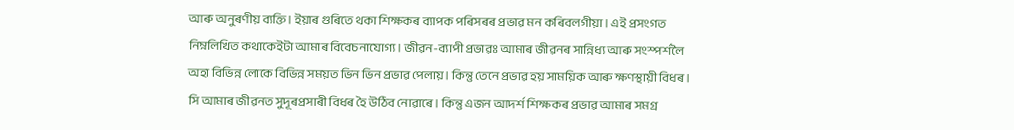আৰু অনুৰণীয় ব্যক্তি। ইয়াৰ গুৰিতে থকা শিক্ষকৰ ব্যাপক পৰিসৰৰ প্ৰভাৱ মন কৰিবলগীয়া। এই প্ৰসংগত নিম্নলিখিত কথাকেইটা আমাৰ বিবেচনাযোগ্য। জীৱন-ব্যাপী প্ৰভাৱঃ আমাৰ জীৱনৰ সান্নিধ্য আৰু সংস্পৰ্শলৈ অহা বিভিন্ন লোকে বিভিন্ন সময়ত ভিন ভিন প্ৰভাৱ পেলায়। কিন্তু তেনে প্ৰভাৱ হয় সাময়িক আৰু ক্ষণস্থায়ী বিধৰ। সি আমাৰ জীৱনত সুদূৰপ্ৰসাৰী বিধৰ হৈ উঠিব নোৱাৰে। কিন্তু এজন আদৰ্শ শিক্ষকৰ প্ৰভাৱ আমাৰ সমগ্ৰ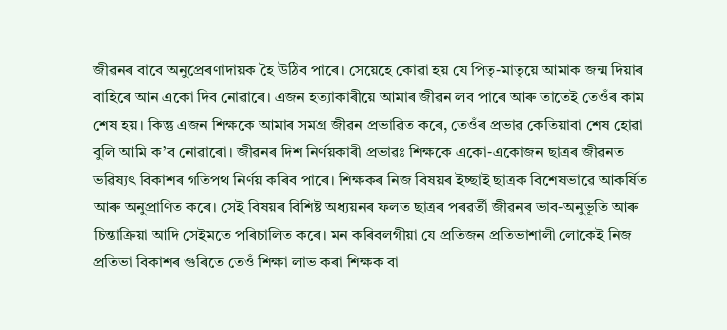জীৱনৰ বাবে অনুপ্ৰেৰণাদায়ক হৈ উঠিব পাৰে। সেয়েহে কোৱা হয় যে পিতৃ-মাতৃয়ে আমাক জন্ম দিয়াৰ বাহিৰে আন একো দিব নোৱাৰে। এজন হত্যাকাৰীয়ে আমাৰ জীৱন লব পাৰে আৰু তাতেই তেওঁৰ কাম শেষ হয়। কিন্তু এজন শিক্ষকে আমাৰ সমগ্ৰ জীৱন প্ৰভাৱিত কৰে, তেওঁৰ প্ৰভাৱ কেতিয়াবা শেষ হোৱা বুলি আমি ক’ব নোৱাৰো। জীৱনৰ দিশ নিৰ্ণয়কাৰী প্ৰভাৱঃ শিক্ষকে একো-একোজন ছাত্ৰৰ জীৱনত ভৱিষ্যৎ বিকাশৰ গতিপথ নিৰ্ণয় কৰিব পাৰে। শিক্ষকৰ নিজ বিষয়ৰ ইচ্ছাই ছাত্ৰক বিশেষভাৱে আকৰ্ষিত আৰু অনুপ্ৰাণিত কৰে। সেই বিষয়ৰ বিশিষ্ট অধ্যয়নৰ ফলত ছাত্ৰৰ পৰৱৰ্তী জীৱনৰ ভাব-অনুভূতি আৰু চিন্তাক্ৰিয়া আদি সেইমতে পৰিচালিত কৰে। মন কৰিবলগীয়া যে প্ৰতিজন প্ৰতিভাশালী লোকেই নিজ প্ৰতিভা বিকাশৰ গুৰিতে তেওঁ শিক্ষা লাভ কৰা শিক্ষক বা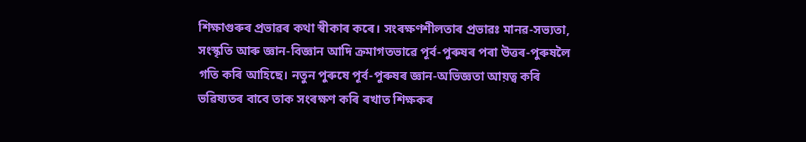শিক্ষাগুৰুৰ প্ৰভাৱৰ কথা স্বীকাৰ কৰে। সংৰক্ষণশীলতাৰ প্ৰভাৱঃ মানৱ-সভ্যতা, সংস্কৃতি আৰু জ্ঞান-বিজ্ঞান আদি ক্ৰমাগতভাৱে পূৰ্ব-পুৰুষৰ পৰা উত্তৰ-পুৰুষলৈ গতি কৰি আহিছে। নতুন পুৰুষে পূৰ্ব-পুৰুষৰ জ্ঞান-অভিজ্ঞতা আয়ত্ব কৰি ভৱিষ্যতৰ বাবে তাক সংৰক্ষণ কৰি ৰখাত শিক্ষকৰ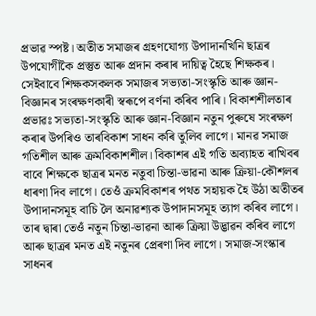প্ৰভাৱ স্পষ্ট। অতীত সমাজৰ গ্ৰহণযোগ্য উপাদানখিনি ছাত্ৰৰ উপযোগীকৈ প্ৰস্তুত আৰু প্ৰদান কৰাৰ দায়িত্ব হৈছে শিক্ষকৰ। সেইবাবে শিক্ষকসকলক সমাজৰ সভ্যতা-সংস্কৃতি আৰু জ্ঞান-বিজ্ঞানৰ সংৰক্ষণকাৰী স্বৰূপে বৰ্ণনা কৰিব পাৰি। বিকাশশীলতাৰ প্ৰভাৱঃ সভ্যতা-সংস্কৃতি আৰু জ্ঞান-বিজ্ঞান নতুন পুৰুষে সংৰক্ষণ কৰাৰ উপৰিও তাৰবিকাশ সাধন কৰি তুলিব লাগে। মানৱ সমাজ গতিশীল আৰু ক্ৰমবিকাশশীল। বিকাশৰ এই গতি অব্যাহত ৰাখিবৰ বাবে শিক্ষকে ছাত্ৰৰ মনত নতুবা চিন্তা-ভাৱনা আৰু ক্ৰিয়া-কৌশলৰ ধাৰণা দিব লাগে। তেওঁ ক্ৰমবিকাশৰ পথত সহায়ক হৈ উঠা অতীতৰ উপাদানসমূহ বাচি লৈ অনাৱশ্যক উপাদানসমূহ ত্যাগ কৰিব লাগে। তাৰ দ্বাৰা তেওঁ নতুন চিন্তা-ভাৱনা আৰু ক্ৰিয়া উদ্ভাৱন কৰিব লাগে আৰু ছাত্ৰৰ মনত এই নতুনৰ প্ৰেৰণা দিব লাগে। সমাজ-সংস্কাৰ সাধনৰ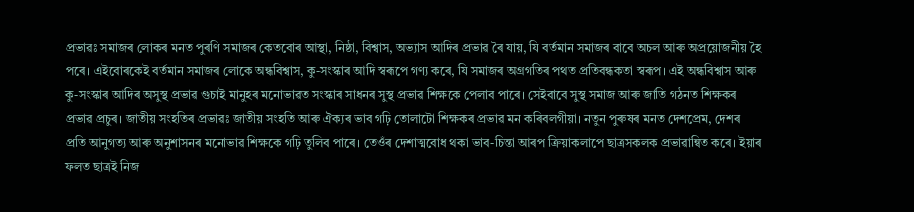প্ৰভাৱঃ সমাজৰ লোকৰ মনত পুৰণি সমাজৰ কেতবোৰ আস্থা, নিষ্ঠা, বিশ্বাস, অভ্যাস আদিৰ প্ৰভাৱ ৰৈ যায়, যি বৰ্তমান সমাজৰ বাবে অচল আৰু অপ্ৰয়োজনীয় হৈ পৰে। এইবোৰকেই বৰ্তমান সমাজৰ লোকে অন্ধবিশ্বাস, কু-সংস্কাৰ আদি স্বৰূপে গণ্য কৰে, যি সমাজৰ অগ্ৰগতিৰ পথত প্ৰতিবন্ধকতা স্বৰূপ। এই অন্ধবিশ্বাস আৰু কু-সংস্কাৰ আদিৰ অসুস্থ প্ৰভাৱ গুচাই মানুহৰ মনোভাৱত সংস্কাৰ সাধনৰ সুস্থ প্ৰভাৱ শিক্ষকে পেলাব পাৰে। সেইবাবে সুস্থ সমাজ আৰু জাতি গঠনত শিক্ষকৰ প্ৰভাৱ প্ৰচুৰ। জাতীয় সংহতিৰ প্ৰভাৱঃ জাতীয় সংহতি আৰু ঐক্যৰ ভাব গঢ়ি তোলাটো শিক্ষকৰ প্ৰভাৱ মন কৰিবলগীয়া। নতুন পুৰুষৰ মনত দেশপ্ৰেম, দেশৰ প্ৰতি আনুগত্য আৰু অনুশাসনৰ মনোভাৱ শিক্ষকে গঢ়ি তুলিব পাৰে। তেওঁৰ দেশাত্মবোধ থকা ভাব-চিন্তা আৰপ ক্ৰিয়াকলাপে ছাত্ৰসকলক প্ৰভাৱান্বিত কৰে। ইয়াৰ ফলত ছাত্ৰই নিজ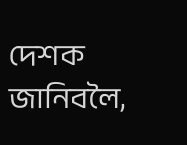দেশক জানিবলৈ,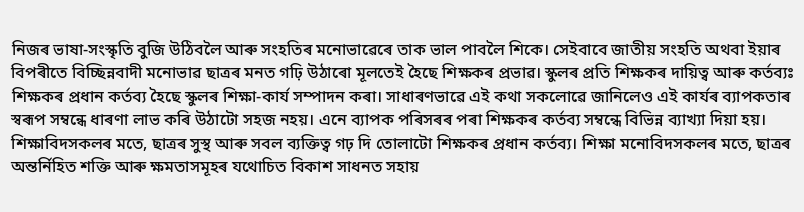নিজৰ ভাষা-সংস্কৃতি বুজি উঠিবলৈ আৰু সংহতিৰ মনোভাৱেৰে তাক ভাল পাবলৈ শিকে। সেইবাবে জাতীয় সংহতি অথবা ইয়াৰ বিপৰীতে বিচ্ছিন্নবাদী মনোভাৱ ছাত্ৰৰ মনত গঢ়ি উঠাৰো মূলতেই হৈছে শিক্ষকৰ প্ৰভাৱ। স্কুলৰ প্ৰতি শিক্ষকৰ দায়িত্ব আৰু কৰ্তব্যঃ শিক্ষকৰ প্ৰধান কৰ্তব্য হৈছে স্কুলৰ শিক্ষা-কাৰ্য সম্পাদন কৰা। সাধাৰণভাৱে এই কথা সকলোৱে জানিলেও এই কাৰ্যৰ ব্যাপকতাৰ স্বৰূপ সম্বন্ধে ধাৰণা লাভ কৰি উঠাটো সহজ নহয়। এনে ব্যাপক পৰিসৰৰ পৰা শিক্ষকৰ কৰ্তব্য সম্বন্ধে বিভিন্ন ব্যাখ্যা দিয়া হয়। শিক্ষাবিদসকলৰ মতে, ছাত্ৰৰ সুস্থ আৰু সবল ব্যক্তিত্ব গঢ় দি তোলাটো শিক্ষকৰ প্ৰধান কৰ্তব্য। শিক্ষা মনোবিদসকলৰ মতে, ছাত্ৰৰ অন্তৰ্নিহিত শক্তি আৰু ক্ষমতাসমূহৰ যথোচিত বিকাশ সাধনত সহায়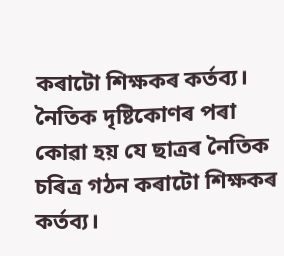কৰাটো শিক্ষকৰ কৰ্তব্য। নৈতিক দৃষ্টিকোণৰ পৰা কোৱা হয় যে ছাত্ৰৰ নৈতিক চৰিত্ৰ গঠন কৰাটো শিক্ষকৰ কৰ্তব্য।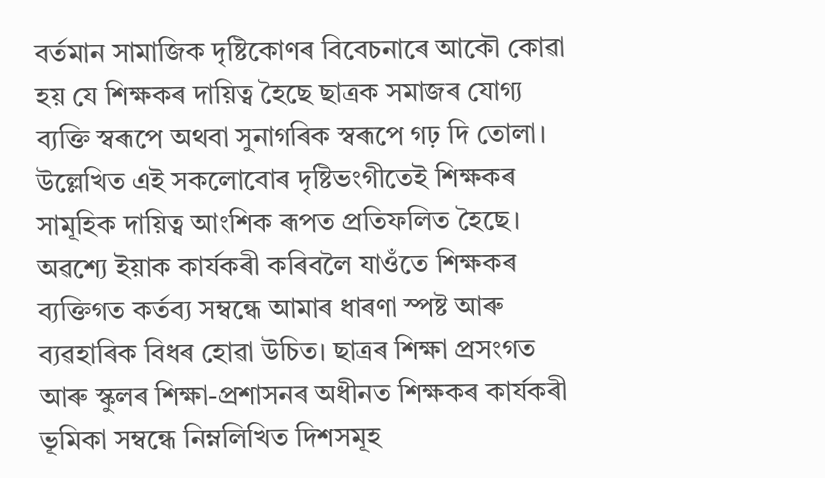বৰ্তমান সামাজিক দৃষ্টিকোণৰ বিবেচনাৰে আকৌ কোৱা হয় যে শিক্ষকৰ দায়িত্ব হৈছে ছাত্ৰক সমাজৰ যোগ্য ব্যক্তি স্বৰূপে অথবা সুনাগৰিক স্বৰূপে গঢ় দি তোলা। উল্লেখিত এই সকলোবোৰ দৃষ্টিভংগীতেই শিক্ষকৰ সামূহিক দায়িত্ব আংশিক ৰূপত প্ৰতিফলিত হৈছে। অৱশ্যে ইয়াক কাৰ্যকৰী কৰিবলৈ যাওঁতে শিক্ষকৰ ব্যক্তিগত কৰ্তব্য সম্বন্ধে আমাৰ ধাৰণা স্পষ্ট আৰু ব্যৱহাৰিক বিধৰ হোৱা উচিত। ছাত্ৰৰ শিক্ষা প্ৰসংগত আৰু স্কুলৰ শিক্ষা-প্ৰশাসনৰ অধীনত শিক্ষকৰ কাৰ্যকৰী ভূমিকা সম্বন্ধে নিম্নলিখিত দিশসমূহ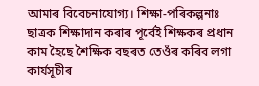আমাৰ বিবেচনাযোগ্য। শিক্ষা-পৰিকল্পনাঃ ছাত্ৰক শিক্ষাদান কৰাৰ পূৰ্বেই শিক্ষকৰ প্ৰধান কাম হৈছে শৈক্ষিক বছৰত তেওঁৰ কৰিব লগা কাৰ্যসূচীৰ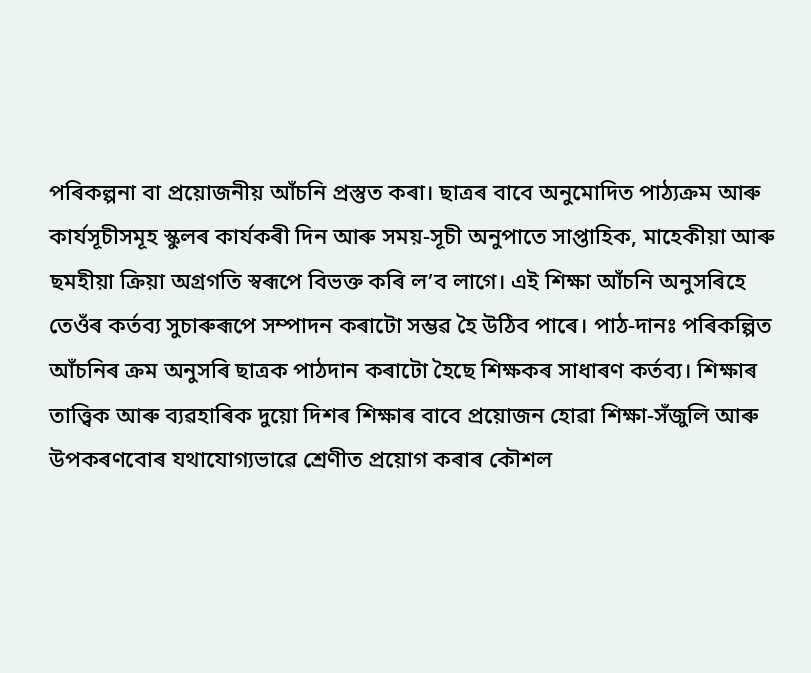পৰিকল্পনা বা প্ৰয়োজনীয় আঁচনি প্ৰস্তুত কৰা। ছাত্ৰৰ বাবে অনুমোদিত পাঠ্যক্ৰম আৰু কাৰ্যসূচীসমূহ স্কুলৰ কাৰ্যকৰী দিন আৰু সময়-সূচী অনুপাতে সাপ্তাহিক, মাহেকীয়া আৰু ছমহীয়া ক্ৰিয়া অগ্ৰগতি স্বৰূপে বিভক্ত কৰি ল’ব লাগে। এই শিক্ষা আঁচনি অনুসৰিহে তেওঁৰ কৰ্তব্য সুচাৰুৰূপে সম্পাদন কৰাটো সম্ভৱ হৈ উঠিব পাৰে। পাঠ-দানঃ পৰিকল্পিত আঁচনিৰ ক্ৰম অনুসৰি ছাত্ৰক পাঠদান কৰাটো হৈছে শিক্ষকৰ সাধাৰণ কৰ্তব্য। শিক্ষাৰ তাত্ত্বিক আৰু ব্যৱহাৰিক দুয়ো দিশৰ শিক্ষাৰ বাবে প্ৰয়োজন হোৱা শিক্ষা-সঁজুলি আৰু উপকৰণবোৰ যথাযোগ্যভাৱে শ্ৰেণীত প্ৰয়োগ কৰাৰ কৌশল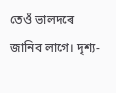তেওঁ ভালদৰে জানিব লাগে। দৃশ্য-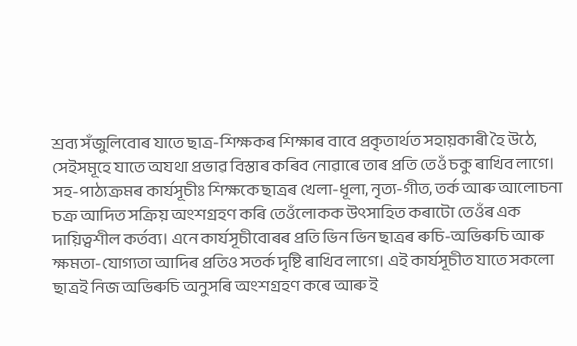শ্ৰব্য সঁজুলিবোৰ যাতে ছাত্ৰ-শিক্ষকৰ শিক্ষাৰ বাবে প্ৰকৃতাৰ্থত সহায়কাৰী হৈ উঠে, সেইসমূহে যাতে অযথা প্ৰভাৱ বিস্তাৰ কৰিব নোৱাৰে তাৰ প্ৰতি তেওঁ চকু ৰাখিব লাগে। সহ-পাঠ্যক্ৰমৰ কাৰ্যসূচীঃ শিক্ষকে ছাত্ৰৰ খেলা-ধূলা, নৃত্য-গীত, তৰ্ক আৰু আলোচনা চক্ৰ আদিত সক্ৰিয় অংশগ্ৰহণ কৰি তেওঁলোকক উৎসাহিত কৰাটো তেওঁৰ এক দায়িত্বশীল কৰ্তব্য। এনে কাৰ্যসূচীবোৰৰ প্ৰতি ভিন ভিন ছাত্ৰৰ ৰুচি-অভিৰুচি আৰু ক্ষমতা-যোগ্যতা আদিৰ প্ৰতিও সতৰ্ক দৃষ্টি ৰাখিব লাগে। এই কাৰ্যসূচীত যাতে সকলো ছাত্ৰই নিজ অভিৰুচি অনুসৰি অংশগ্ৰহণ কৰে আৰু ই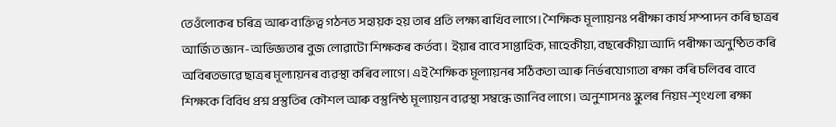তেওঁলোকৰ চৰিত্ৰ আৰু ব্যক্তিত্ব গঠনত সহায়ক হয় তাৰ প্ৰতি লক্ষ্য ৰাখিব লাগে। শৈক্ষিক মূল্যায়নঃ পৰীক্ষা কাৰ্য সম্পাদন কৰি ছাত্ৰৰ আৰ্জিত জ্ঞান-অভিজ্ঞতাৰ বুজ লোৱাটো শিক্ষকৰ কৰ্তব্য। ইয়াৰ বাবে সাপ্তাহিক, মাহেকীয়া, বছৰেকীয়া আদি পৰীক্ষা অনুষ্ঠিত কৰি অবিৰতভাৱে ছাত্ৰৰ মূল্যায়নৰ ব্যৱস্থা কৰিব লাগে। এই শৈক্ষিক মূল্যায়নৰ সঠিকতা আৰু নিৰ্ভৰযোগ্যতা ৰক্ষা কৰি চলিবৰ বাবে শিক্ষকে বিবিধ প্ৰশ্ন প্ৰস্তুতিৰ কৌশল আৰু বস্তুনিষ্ঠ মূল্যায়ন ব্যৱস্থা সম্বন্ধে জানিব লাগে। অনুশাসনঃ স্কুলৰ নিয়ম-শৃংখলা ৰক্ষা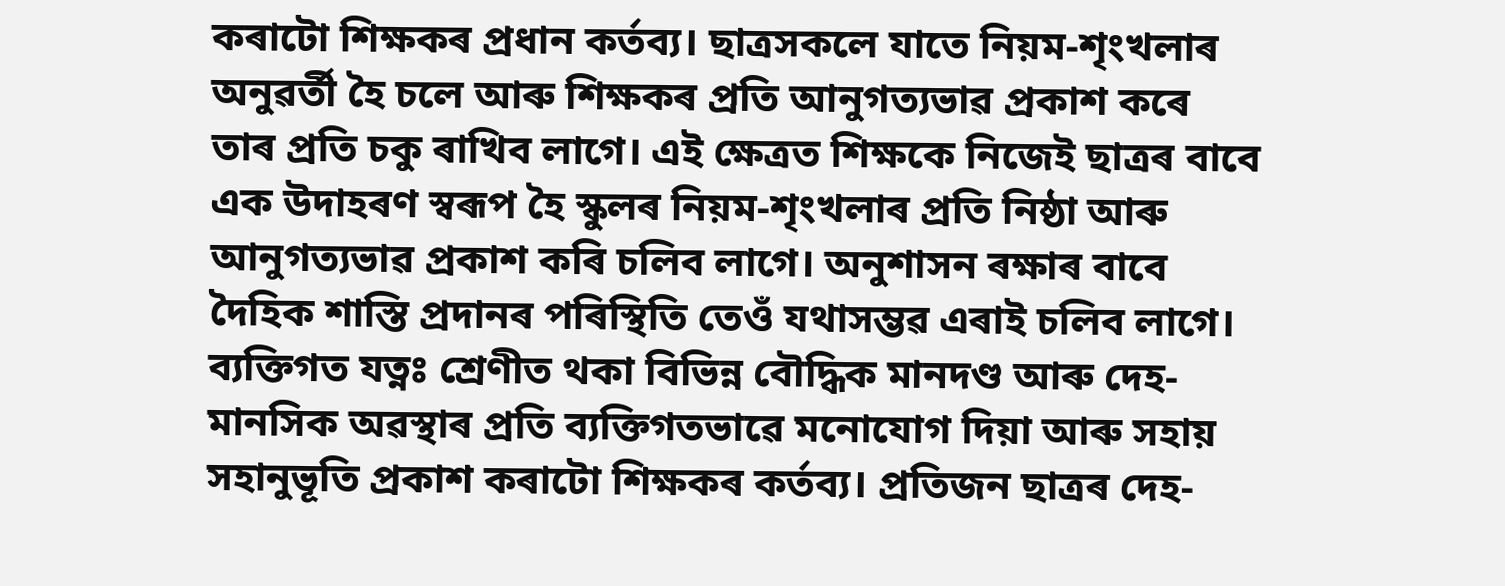কৰাটো শিক্ষকৰ প্ৰধান কৰ্তব্য। ছাত্ৰসকলে যাতে নিয়ম-শৃংখলাৰ অনুৱৰ্তী হৈ চলে আৰু শিক্ষকৰ প্ৰতি আনুগত্যভাৱ প্ৰকাশ কৰে তাৰ প্ৰতি চকু ৰাখিব লাগে। এই ক্ষেত্ৰত শিক্ষকে নিজেই ছাত্ৰৰ বাবে এক উদাহৰণ স্বৰূপ হৈ স্কুলৰ নিয়ম-শৃংখলাৰ প্ৰতি নিষ্ঠা আৰু আনুগত্যভাৱ প্ৰকাশ কৰি চলিব লাগে। অনুশাসন ৰক্ষাৰ বাবে দৈহিক শাস্তি প্ৰদানৰ পৰিস্থিতি তেওঁ যথাসম্ভৱ এৰাই চলিব লাগে। ব্যক্তিগত যত্নঃ শ্ৰেণীত থকা বিভিন্ন বৌদ্ধিক মানদণ্ড আৰু দেহ-মানসিক অৱস্থাৰ প্ৰতি ব্যক্তিগতভাৱে মনোযোগ দিয়া আৰু সহায় সহানুভূতি প্ৰকাশ কৰাটো শিক্ষকৰ কৰ্তব্য। প্ৰতিজন ছাত্ৰৰ দেহ-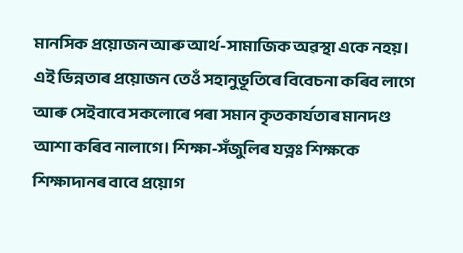মানসিক প্ৰয়োজন আৰু আৰ্থ-সামাজিক অৱস্থা একে নহয়। এই ভিন্নতাৰ প্ৰয়োজন তেওঁ সহানুভূতিৰে বিবেচনা কৰিব লাগে আৰু সেইবাবে সকলোৰে পৰা সমান কৃতকাৰ্যতাৰ মানদণ্ড আশা কৰিব নালাগে। শিক্ষা-সঁজুলিৰ যত্নঃ শিক্ষকে শিক্ষাদানৰ বাবে প্ৰয়োগ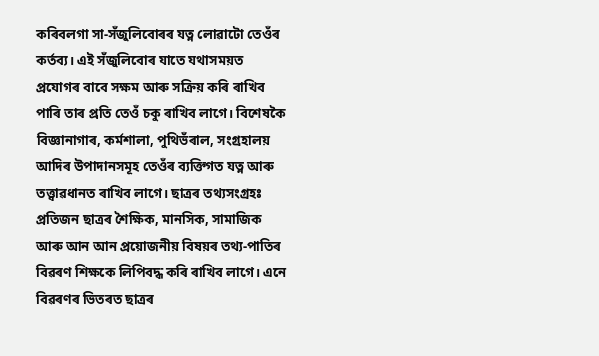কৰিবলগা সা-সঁজুলিবোৰৰ যত্ন লোৱাটো তেওঁৰ কৰ্তব্য। এই সঁজুলিবোৰ যাতে যথাসময়ত প্ৰযোগৰ বাবে সক্ষম আৰু সক্ৰিয় কৰি ৰাখিব পাৰি তাৰ প্ৰতি তেওঁ চকু ৰাখিব লাগে। বিশেষকৈ বিজ্ঞানাগাৰ, কৰ্মশালা, পুথিভঁৰাল, সংগ্ৰহালয় আদিৰ উপাদানসমূহ তেওঁৰ ব্যক্তিগত যত্ন আৰু তত্ত্বাৱধানত ৰাখিব লাগে। ছাত্ৰৰ তথ্যসংগ্ৰহঃ প্ৰতিজন ছাত্ৰৰ শৈক্ষিক, মানসিক, সামাজিক আৰু আন আন প্ৰয়োজনীয় বিষয়ৰ তথ্য-পাতিৰ বিৱৰণ শিক্ষকে লিপিবদ্ধ কৰি ৰাখিব লাগে। এনে বিৱৰণৰ ভিতৰত ছাত্ৰৰ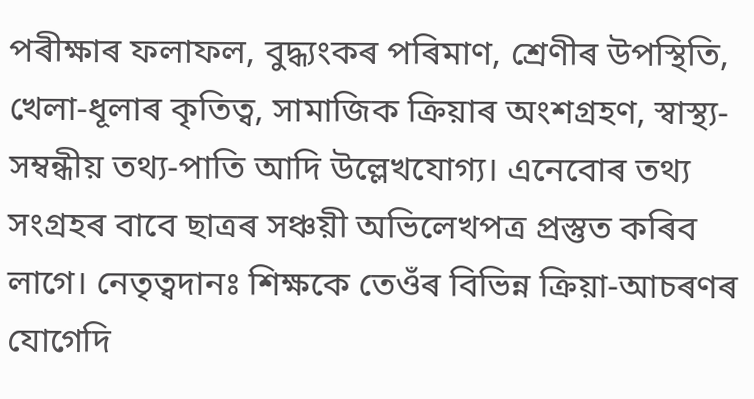পৰীক্ষাৰ ফলাফল, বুদ্ধ্যংকৰ পৰিমাণ, শ্ৰেণীৰ উপস্থিতি, খেলা-ধূলাৰ কৃতিত্ব, সামাজিক ক্ৰিয়াৰ অংশগ্ৰহণ, স্বাস্থ্য-সম্বন্ধীয় তথ্য-পাতি আদি উল্লেখযোগ্য। এনেবোৰ তথ্য সংগ্ৰহৰ বাবে ছাত্ৰৰ সঞ্চয়ী অভিলেখপত্ৰ প্ৰস্তুত কৰিব লাগে। নেতৃত্বদানঃ শিক্ষকে তেওঁৰ বিভিন্ন ক্ৰিয়া-আচৰণৰ যোগেদি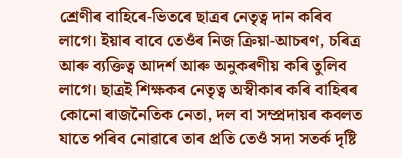শ্ৰেণীৰ বাহিৰে-ভিতৰে ছাত্ৰৰ নেতৃত্ব দান কৰিব লাগে। ইয়াৰ বাবে তেওঁৰ নিজ ক্ৰিয়া-আচৰণ, চৰিত্ৰ আৰু ব্যক্তিত্ব আদৰ্শ আৰু অনুকৰণীয় কৰি তুলিব লাগে। ছাত্ৰই শিক্ষকৰ নেতৃত্ব অস্বীকাৰ কৰি বাহিৰৰ কোনো ৰাজনৈতিক নেতা, দল বা সম্প্ৰদায়ৰ কবলত যাতে পৰিব নোৱাৰে তাৰ প্ৰতি তেওঁ সদা সতৰ্ক দৃষ্টি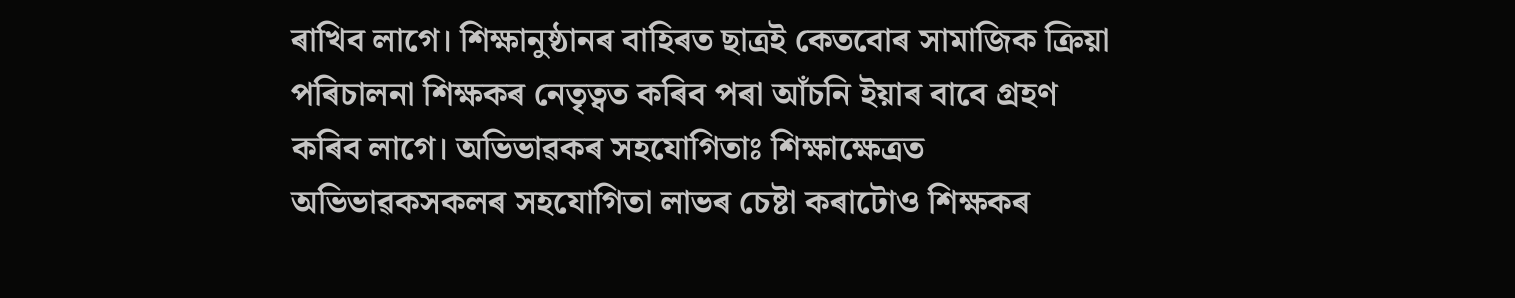ৰাখিব লাগে। শিক্ষানুষ্ঠানৰ বাহিৰত ছাত্ৰই কেতবোৰ সামাজিক ক্ৰিয়া পৰিচালনা শিক্ষকৰ নেতৃত্বত কৰিব পৰা আঁচনি ইয়াৰ বাবে গ্ৰহণ কৰিব লাগে। অভিভাৱকৰ সহযোগিতাঃ শিক্ষাক্ষেত্ৰত অভিভাৱকসকলৰ সহযোগিতা লাভৰ চেষ্টা কৰাটোও শিক্ষকৰ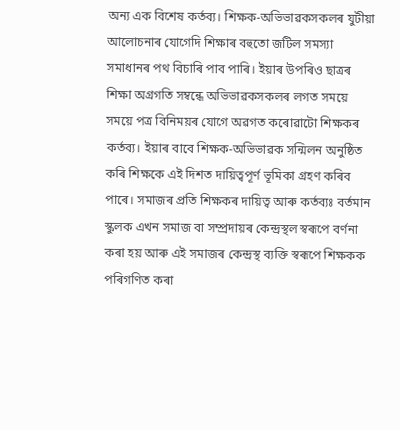অন্য এক বিশেষ কৰ্তব্য। শিক্ষক-অভিভাৱকসকলৰ যুটীয়া আলোচনাৰ যোগেদি শিক্ষাৰ বহুতো জটিল সমস্যা সমাধানৰ পথ বিচাৰি পাব পাৰি। ইয়াৰ উপৰিও ছাত্ৰৰ শিক্ষা অগ্ৰগতি সম্বন্ধে অভিভাৱকসকলৰ লগত সময়ে সময়ে পত্ৰ বিনিময়ৰ যোগে অৱগত কৰোৱাটো শিক্ষকৰ কৰ্তব্য। ইয়াৰ বাবে শিক্ষক-অভিভাৱক সন্মিলন অনুষ্ঠিত কৰি শিক্ষকে এই দিশত দায়িত্বপূৰ্ণ ভূমিকা গ্ৰহণ কৰিব পাৰে। সমাজৰ প্ৰতি শিক্ষকৰ দায়িত্ব আৰু কৰ্তব্যঃ বৰ্তমান স্কুলক এখন সমাজ বা সম্প্ৰদায়ৰ কেন্দ্ৰস্থল স্বৰূপে বৰ্ণনা কৰা হয় আৰু এই সমাজৰ কেন্দ্ৰস্থ ব্যক্তি স্বৰূপে শিক্ষকক পৰিগণিত কৰা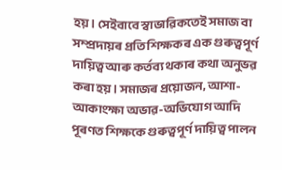হয়। সেইবাবে স্বাভাৱিকতেই সমাজ বা সম্প্ৰদায়ৰ প্ৰতি শিক্ষকৰ এক গুৰুত্বপূৰ্ণ দায়িত্ব আৰু কৰ্তব্য থকাৰ কথা অনুভৱ কৰা হয়। সমাজৰ প্ৰয়োজন, আশা-আকাংক্ষা অভাৱ-অভিযোগ আদি পূৰণত শিক্ষকে গুৰুত্বপূৰ্ণ দায়িত্ব পালন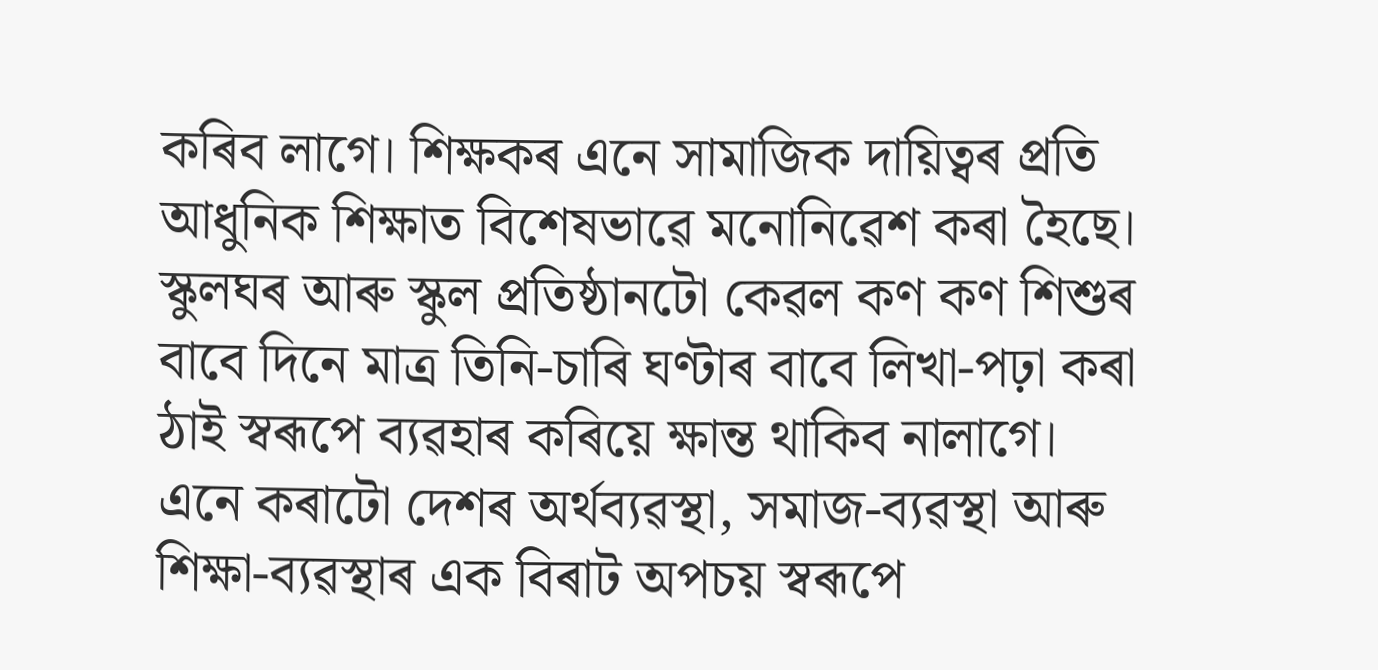কৰিব লাগে। শিক্ষকৰ এনে সামাজিক দায়িত্বৰ প্ৰতি আধুনিক শিক্ষাত বিশেষভাৱে মনোনিৱেশ কৰা হৈছে। স্কুলঘৰ আৰু স্কুল প্ৰতিষ্ঠানটো কেৱল কণ কণ শিশুৰ বাবে দিনে মাত্ৰ তিনি-চাৰি ঘণ্টাৰ বাবে লিখা-পঢ়া কৰা ঠাই স্বৰূপে ব্যৱহাৰ কৰিয়ে ক্ষান্ত থাকিব নালাগে। এনে কৰাটো দেশৰ অৰ্থব্যৱস্থা, সমাজ-ব্যৱস্থা আৰু শিক্ষা-ব্যৱস্থাৰ এক বিৰাট অপচয় স্বৰূপে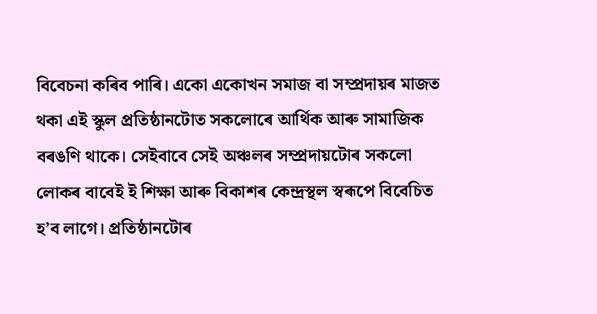বিবেচনা কৰিব পাৰি। একো একোখন সমাজ বা সম্প্ৰদায়ৰ মাজত থকা এই স্কুল প্ৰতিষ্ঠানটোত সকলোৰে আৰ্থিক আৰু সামাজিক বৰঙণি থাকে। সেইবাবে সেই অঞ্চলৰ সম্প্ৰদায়টোৰ সকলো লোকৰ বাবেই ই শিক্ষা আৰু বিকাশৰ কেন্দ্ৰস্থল স্বৰূপে বিবেচিত হ’ব লাগে। প্ৰতিষ্ঠানটোৰ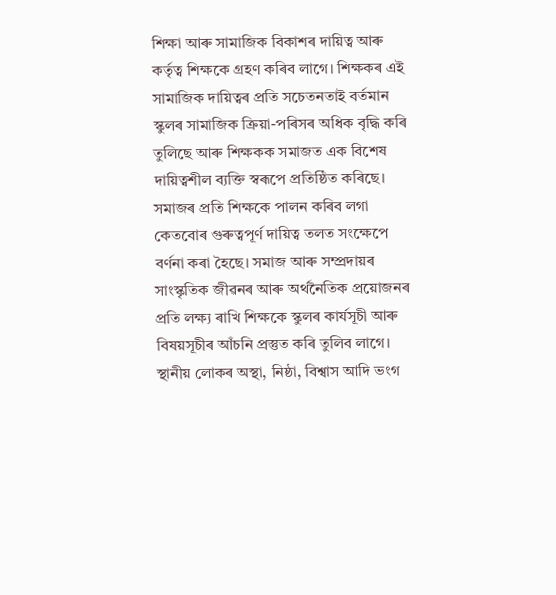শিক্ষা আৰু সামাজিক বিকাশৰ দায়িত্ব আৰু কৰ্তৃত্ব শিক্ষকে গ্ৰহণ কৰিব লাগে। শিক্ষকৰ এই সামাজিক দায়িত্বৰ প্ৰতি সচেতনতাই বৰ্তমান স্কুলৰ সামাজিক ক্ৰিয়া-পৰিসৰ অধিক বৃদ্ধি কৰি তুলিছে আৰু শিক্ষকক সমাজত এক বিশেষ দায়িত্বশীল ব্যক্তি স্বৰূপে প্ৰতিষ্ঠিত কৰিছে। সমাজৰ প্ৰতি শিক্ষকে পালন কৰিব লগা কেতবোৰ গুৰুত্বপূৰ্ণ দায়িত্ব তলত সংক্ষেপে বৰ্ণনা কৰা হৈছে। সমাজ আৰু সম্প্ৰদায়ৰ সাংস্কৃতিক জীৱনৰ আৰু অৰ্থনৈতিক প্ৰয়োজনৰ প্ৰতি লক্ষ্য ৰাখি শিক্ষকে স্কুলৰ কাৰ্যসূচী আৰু বিষয়সূচীৰ আঁচনি প্ৰস্তুত কৰি তুলিব লাগে। স্থানীয় লোকৰ অস্থা, নিষ্ঠা, বিশ্বাস আদি ভংগ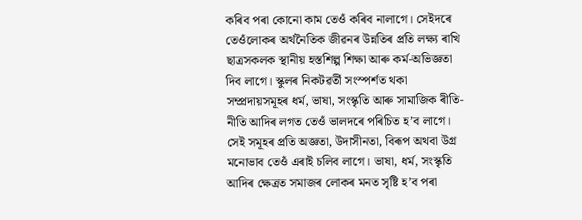কৰিব পৰা কোনো কাম তেওঁ কৰিব নালাগে। সেইদৰে তেওঁলোকৰ অৰ্থনৈতিক জীৱনৰ উন্নতিৰ প্ৰতি লক্ষ্য ৰাখি ছাত্ৰসকলক স্থানীয় হস্তশিল্প শিক্ষা আৰু কৰ্ম-অভিজ্ঞতা দিব লাগে। স্কুলৰ নিকটৱৰ্তী সংস্পৰ্শত থকা সম্প্ৰদায়সমূহৰ ধৰ্ম, ভাষা, সংস্কৃতি আৰু সামাজিক ৰীতি-নীতি আদিৰ লগত তেওঁ ভালদৰে পৰিচিত হ’ব লাগে। সেই সমূহৰ প্ৰতি অজ্ঞতা, উদাসীনতা, বিৰূপ অথবা উগ্ৰ মনোভাব তেওঁ এৰাই চলিব লাগে। ভাষা, ধৰ্ম, সংস্কৃতি আদিৰ ক্ষেত্ৰত সমাজৰ লোকৰ মনত সৃষ্টি হ’ব পৰা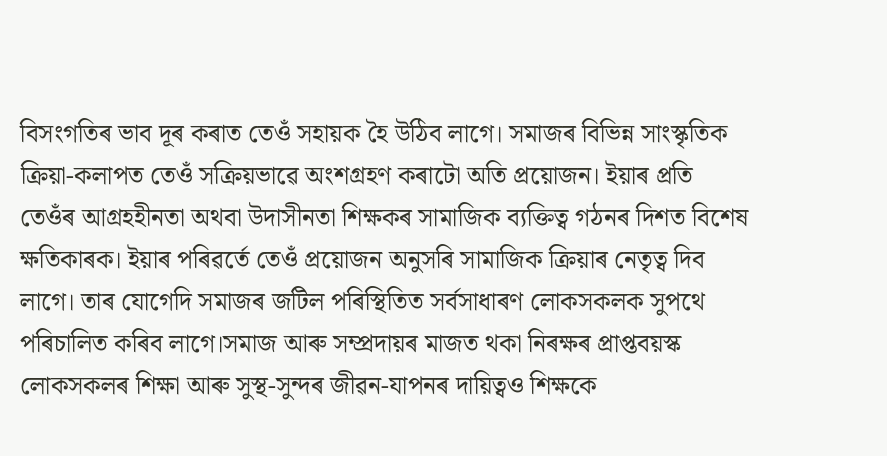বিসংগতিৰ ভাব দূৰ কৰাত তেওঁ সহায়ক হৈ উঠিব লাগে। সমাজৰ বিভিন্ন সাংস্কৃতিক ক্ৰিয়া-কলাপত তেওঁ সক্ৰিয়ভাৱে অংশগ্ৰহণ কৰাটো অতি প্ৰয়োজন। ইয়াৰ প্ৰতি তেওঁৰ আগ্ৰহহীনতা অথবা উদাসীনতা শিক্ষকৰ সামাজিক ব্যক্তিত্ব গঠনৰ দিশত বিশেষ ক্ষতিকাৰক। ইয়াৰ পৰিৱৰ্তে তেওঁ প্ৰয়োজন অনুসৰি সামাজিক ক্ৰিয়াৰ নেতৃত্ব দিব লাগে। তাৰ যোগেদি সমাজৰ জটিল পৰিস্থিতিত সৰ্বসাধাৰণ লোকসকলক সুপথে পৰিচালিত কৰিব লাগে।সমাজ আৰু সম্প্ৰদায়ৰ মাজত থকা নিৰক্ষৰ প্ৰাপ্তবয়স্ক লোকসকলৰ শিক্ষা আৰু সুস্থ-সুন্দৰ জীৱন-যাপনৰ দায়িত্বও শিক্ষকে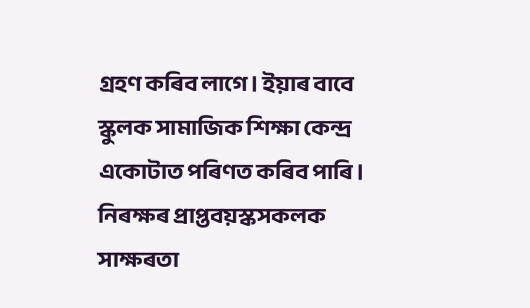গ্ৰহণ কৰিব লাগে। ইয়াৰ বাবে স্কুলক সামাজিক শিক্ষা কেন্দ্ৰ একোটাত পৰিণত কৰিব পাৰি। নিৰক্ষৰ প্ৰাপ্তবয়স্কসকলক সাক্ষৰতা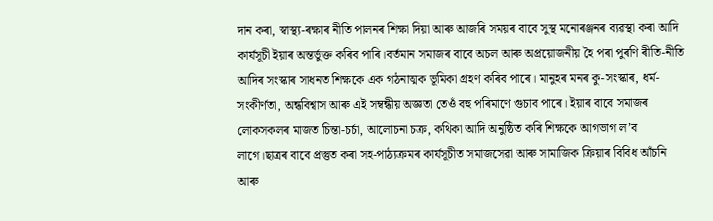দান কৰা, স্বাস্থ্য-ৰক্ষাৰ নীতি পালনৰ শিক্ষা দিয়া আৰু আজৰি সময়ৰ বাবে সুস্থ মনোৰঞ্জনৰ ব্যৱস্থা কৰা আদি কাৰ্যসূচী ইয়াৰ অন্তৰ্ভুক্ত কৰিব পাৰি।বৰ্তমান সমাজৰ বাবে অচল আৰু অপ্ৰয়োজনীয় হৈ পৰা পুৰণি ৰীতি-নীতি আদিৰ সংস্কাৰ সাধনত শিক্ষকে এক গঠনাত্মক ভূমিকা গ্ৰহণ কৰিব পাৰে। মানুহৰ মনৰ কু-সংস্কাৰ, ধৰ্ম-সংকীৰ্ণতা, অন্ধবিশ্বাস আৰু এই সম্বন্ধীয় অজ্ঞতা তেওঁ বহু পৰিমাণে গুচাব পাৰে। ইয়াৰ বাবে সমাজৰ লোকসকলৰ মাজত চিন্তা-চৰ্চা, আলোচনা চক্ৰ, কথিকা আদি অনুষ্ঠিত কৰি শিক্ষকে আগভাগ ল’ব লাগে।ছাত্ৰৰ বাবে প্ৰস্তুত কৰা সহ-পাঠ্যক্ৰমৰ কাৰ্যসূচীত সমাজসেৱা আৰু সামাজিক ক্ৰিয়াৰ বিবিধ আঁচনি আৰু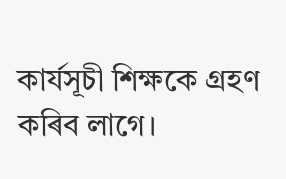কাৰ্যসূচী শিক্ষকে গ্ৰহণ কৰিব লাগে।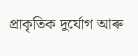প্ৰাকৃতিক দুৰ্যোগ আৰু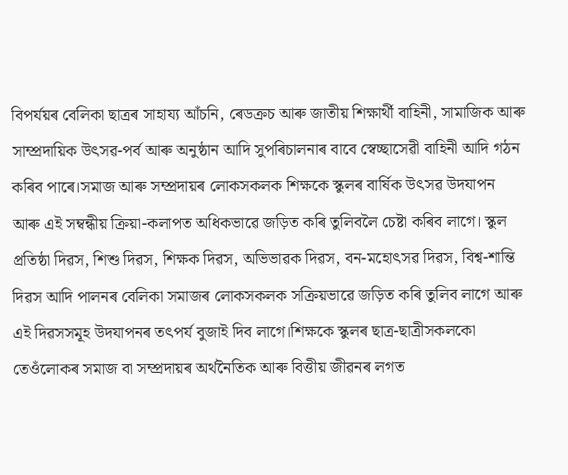বিপৰ্যয়ৰ বেলিকা ছাত্ৰৰ সাহায্য আঁচনি, ৰেডক্ৰচ আৰু জাতীয় শিক্ষাৰ্থী বাহিনী, সামাজিক আৰু সাম্প্ৰদায়িক উৎসৱ-পৰ্ব আৰু অনুষ্ঠান আদি সুপৰিচালনাৰ বাবে স্বেচ্ছাসেৱী বাহিনী আদি গঠন কৰিব পাৰে।সমাজ আৰু সম্প্ৰদায়ৰ লোকসকলক শিক্ষকে স্কুলৰ বাৰ্ষিক উৎসৱ উদযাপন আৰু এই সম্বন্ধীয় ক্ৰিয়া-কলাপত অধিকভাৱে জড়িত কৰি তুলিবলৈ চেষ্টা কৰিব লাগে। স্কুল প্ৰতিষ্ঠা দিৱস, শিশু দিৱস, শিক্ষক দিৱস, অভিভাৱক দিৱস, বন-মহোৎসৱ দিৱস, বিশ্ব-শান্তি দিৱস আদি পালনৰ বেলিকা সমাজৰ লোকসকলক সক্ৰিয়ভাৱে জড়িত কৰি তুলিব লাগে আৰু এই দিৱসসমূহ উদযাপনৰ তৎপৰ্য বুজাই দিব লাগে।শিক্ষকে স্কুলৰ ছাত্ৰ-ছাত্ৰীসকলকো তেওঁলোকৰ সমাজ বা সম্প্ৰদায়ৰ অৰ্থনৈতিক আৰু বিত্তীয় জীৱনৰ লগত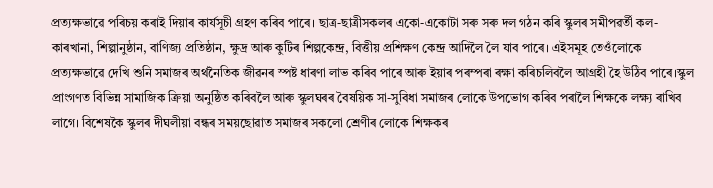প্ৰত্যক্ষভাৱে পৰিচয় কৰাই দিয়াৰ কাৰ্যসূচী গ্ৰহণ কৰিব পাৰে। ছাত্ৰ-ছাত্ৰীসকলৰ একো-একোটা সৰু সৰু দল গঠন কৰি স্কুলৰ সমীপৱৰ্তী কল-কাৰখানা, শিল্পানুষ্ঠান, বাণিজ্য প্ৰতিষ্ঠান, ক্ষুদ্ৰ আৰু কুটিৰ শিল্পকেন্দ্ৰ, বিত্তীয় প্ৰশিক্ষণ কেন্দ্ৰ আদিলৈ লৈ যাব পাৰে। এইসমূহ তেওঁলোকে প্ৰত্যক্ষভাৱে দেখি শুনি সমাজৰ অৰ্থনৈতিক জীৱনৰ স্পষ্ট ধাৰণা লাভ কৰিব পাৰে আৰু ইয়াৰ পৰম্পৰা ৰক্ষা কৰিচলিবলৈ আগ্ৰহী হৈ উঠিব পাৰে।স্কুল প্ৰাংগণত বিভিন্ন সামাজিক ক্ৰিয়া অনুষ্ঠিত কৰিবলৈ আৰু স্কুলঘৰৰ বৈষয়িক সা-সুবিধা সমাজৰ লোকে উপভোগ কৰিব পৰালৈ শিক্ষকে লক্ষ্য ৰাখিব লাগে। বিশেষকৈ স্কুলৰ দীঘলীয়া বন্ধৰ সময়ছোৱাত সমাজৰ সকলো শ্ৰেণীৰ লোকে শিক্ষকৰ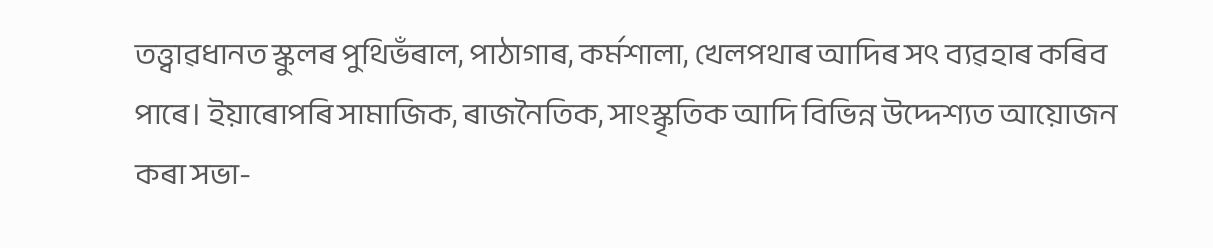তত্ত্বাৱধানত স্কুলৰ পুথিভঁৰাল, পাঠাগাৰ, কৰ্মশালা, খেলপথাৰ আদিৰ সৎ ব্যৱহাৰ কৰিব পাৰে। ইয়াৰোপৰি সামাজিক, ৰাজনৈতিক, সাংস্কৃতিক আদি বিভিন্ন উদ্দেশ্যত আয়োজন কৰা সভা-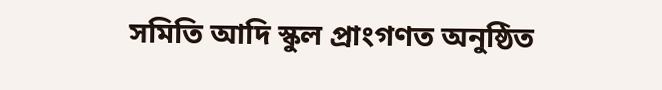সমিতি আদি স্কুল প্ৰাংগণত অনুষ্ঠিত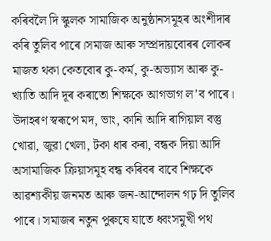কৰিবলৈ দি স্কুলক সামাজিক অনুষ্ঠানসমূহৰ অংশীদাৰ কৰি তুলিব পাৰে।সমাজ আৰু সম্প্ৰদায়বোৰৰ লোকৰ মাজত থকা কেতবোৰ কু-কৰ্ম, কু-অভ্যাস আৰু কু-খ্যাতি আদি দূৰ কৰাতো শিক্ষকে আগভাগ ল’ব পাৰে। উদাহৰণ স্বৰূপে মদ, ভাং, কানি আদি ৰাগিয়াল বস্তু খোৱা, জুৱা খেলা, টকা ধাৰ কৰা, বন্ধক দিয়া আদি অসামাজিক ক্ৰিয়াসমূহ বন্ধ কৰিবৰ বাবে শিক্ষকে আৱশ্যকীয় জনমত আৰু জন-আন্দোলন গঢ় দি তুলিব পাৰে। সমাজৰ নতুন পুৰুষে যাতে ধ্বংসমুখী পথ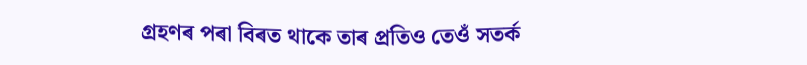গ্ৰহণৰ পৰা বিৰত থাকে তাৰ প্ৰতিও তেওঁ সতৰ্ক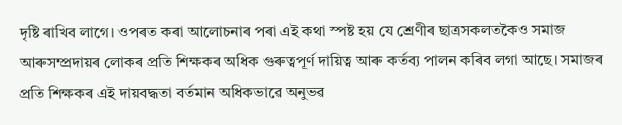দৃষ্টি ৰাখিব লাগে। ওপৰত কৰা আলোচনাৰ পৰা এই কথা স্পষ্ট হয় যে শ্ৰেণীৰ ছাত্ৰসকলতকৈও সমাজ আৰুসম্প্ৰদায়ৰ লোকৰ প্ৰতি শিক্ষকৰ অধিক গুৰুত্বপূৰ্ণ দায়িত্ব আৰু কৰ্তব্য পালন কৰিব লগা আছে। সমাজৰ প্ৰতি শিক্ষকৰ এই দায়বদ্ধতা বৰ্তমান অধিকভাৱে অনুভৱ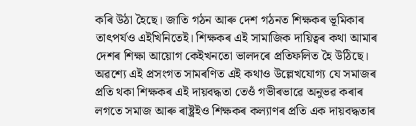কৰি উঠা হৈছে। জাতি গঠন আৰু দেশ গঠনত শিক্ষকৰ ভূমিকাৰ তাৎপৰ্যও এইখিনিতেই। শিক্ষকৰ এই সামাজিক দায়িত্বৰ কথা আমাৰ দেশৰ শিক্ষা আয়োগ কেইখনতো ভালদৰে প্ৰতিফলিত হৈ উঠিছে। অৱশ্যে এই প্ৰসংগত সামৰণিত এই কথাও উল্লেখযোগ্য যে সমাজৰ প্ৰতি থকা শিক্ষকৰ এই দায়বদ্ধতা তেওঁ গভীৰভাৱে অনুভৱ কৰাৰ লগতে সমাজ আৰু ৰাষ্ট্ৰইও শিক্ষকৰ কল্যাণৰ প্ৰতি এক দায়বদ্ধতাৰ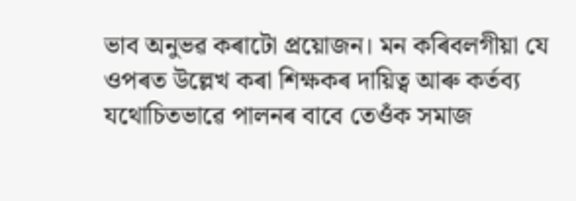ভাব অনুভৱ কৰাটো প্ৰয়োজন। মন কৰিবলগীয়া যে ওপৰত উল্লেখ কৰা শিক্ষকৰ দায়িত্ব আৰু কৰ্তব্য যথোচিতভাৱে পালনৰ বাবে তেওঁক সমাজ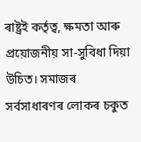ৰাষ্ট্ৰই কৰ্তৃত্ব, ক্ষমতা আৰু প্ৰয়োজনীয় সা-সুবিধা দিয়া উচিত। সমাজৰ সৰ্বসাধাৰণৰ লোকৰ চকুত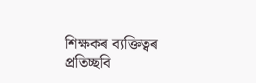শিক্ষকৰ ব্যক্তিত্বৰ প্ৰতিচ্ছবি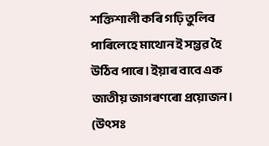শক্তিশালী কৰি গঢ়ি তুলিব পাৰিলেহে মাথোন ই সম্ভৱ হৈ উঠিব পাৰে। ইয়াৰ বাবে এক জাতীয় জাগৰণৰো প্ৰয়োজন। (উৎসঃ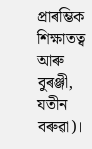প্ৰাৰম্ভিক শিক্ষাতত্ব আৰু বুৰঞ্জী, যতীন বৰুৱা)।